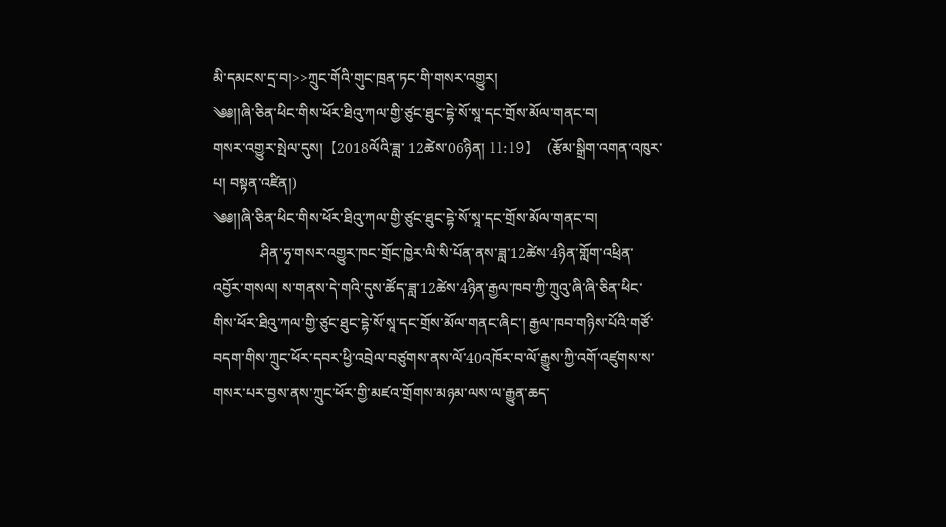མི་དམངས་དྲ་བ།>>ཀྲུང་གོའི་གུང་ཁྲན་ཏང་གི་གསར་འགྱུར།
༄༅།།ཞི་ཅིན་ཕིང་གིས་ཕོར་ཐིའུ་ཀལ་གྱི་ཙུང་ཐུང་དྷེ་སོ་སཱ་དང་གྲོས་མོལ་གནང་བ།
གསར་འགྱུར་སྤེལ་དུས།  【2018ལོའི་ཟླ་ 12ཚེས་06ཉིན། 11:19】   (རྩོམ་སྒྲིག་འགན་འཁུར་པ། བསྟན་འཛིན།)
༄༅།།ཞི་ཅིན་ཕིང་གིས་ཕོར་ཐིའུ་ཀལ་གྱི་ཙུང་ཐུང་དྷེ་སོ་སཱ་དང་གྲོས་མོལ་གནང་བ།
             ཤིན་ཧྭ་གསར་འགྱུར་ཁང་གྲོང་ཁྱེར་ལི་སི་པོན་ནས་ཟླ་12ཚེས་4ཉིན་གློག་འཕྲིན་འབྱོར་གསལ། ས་གནས་དེ་གའི་དུས་ཚོད་ཟླ་12ཚེས་4ཉིན་རྒྱལ་ཁབ་ཀྱི་ཀྲུའུ་ཞི་ཞི་ཅིན་ཕིང་གིས་ཕོར་ཐིའུ་ཀལ་གྱི་ཙུང་ཐུང་དྷེ་སོ་སཱ་དང་གྲོས་མོལ་གནང་ཞིང་། རྒྱལ་ཁབ་གཉིས་པོའི་གཙོ་བདག་གིས་ཀྲུང་ཕོར་དབར་ཕྱི་འབྲེལ་བཙུགས་ནས་ལོ་40འཁོར་བ་ལོ་རྒྱུས་ཀྱི་འགོ་འཛུགས་ས་གསར་པར་བྱས་ནས་ཀྲུང་ཕོར་གྱི་མཛའ་གྲོགས་མཉམ་ལས་ལ་རྒྱུན་ཆད་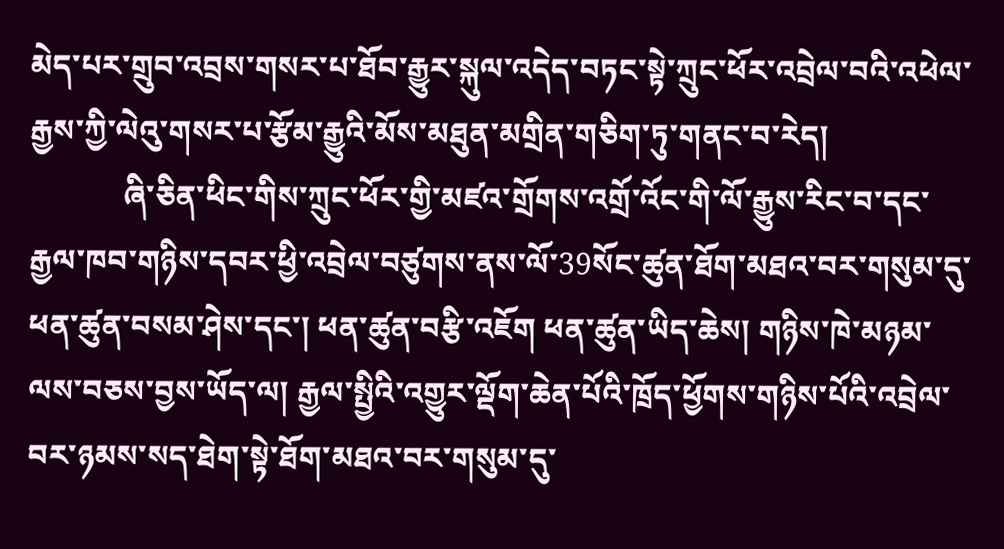མེད་པར་གྲུབ་འབྲས་གསར་པ་ཐོབ་རྒྱུར་སྐུལ་འདེད་བཏང་སྟེ་ཀྲུང་ཕོར་འབྲེལ་བའི་འཕེལ་རྒྱས་ཀྱི་ལེའུ་གསར་པ་རྩོམ་རྒྱུའི་མོས་མཐུན་མགྲིན་གཅིག་ཏུ་གནང་བ་རེད།
            ཞི་ཅིན་ཕིང་གིས་ཀྲུང་ཕོར་གྱི་མཛའ་གྲོགས་འགྲོ་འོང་གི་ལོ་རྒྱུས་རིང་བ་དང་རྒྱལ་ཁབ་གཉིས་དབར་ཕྱི་འབྲེལ་བཙུགས་ནས་ལོ་39སོང་ཚུན་ཐོག་མཐའ་བར་གསུམ་དུ་ཕན་ཚུན་བསམ་ཤེས་དང་། ཕན་ཚུན་བརྩི་འཇོག ཕན་ཚུན་ཡིད་ཆེས། གཉིས་ཁེ་མཉམ་ལས་བཅས་བྱས་ཡོད་ལ། རྒྱལ་སྤྱིའི་འགྱུར་ལྡོག་ཆེན་པོའི་ཁྲོད་ཕྱོགས་གཉིས་པོའི་འབྲེལ་བར་ཉམས་སད་ཐེག་སྟེ་ཐོག་མཐའ་བར་གསུམ་དུ་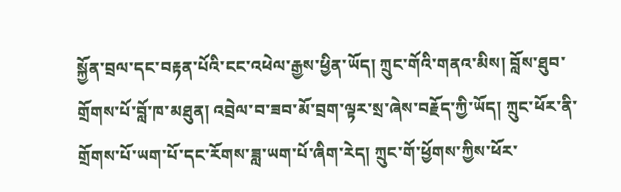སྐྱོན་བྲལ་དང་བརྟན་པོའི་ངང་འཕེལ་རྒྱས་ཕྱིན་ཡོད། ཀྲུང་གོའི་གནའ་མིས། བློས་ཐུབ་གྲོགས་པོ་བློ་ཁ་མཐུན། འབྲེལ་བ་ཟབ་མོ་བྲག་ལྟར་སྲ་ཞེས་བརྗོད་ཀྱི་ཡོད། ཀྲུང་ཕོར་ནི་གྲོགས་པོ་ཡག་པོ་དང་རོགས་ཟླ་ཡག་པོ་ཞིག་རེད། ཀྲུང་གོ་ཕྱོགས་ཀྱིས་ཕོར་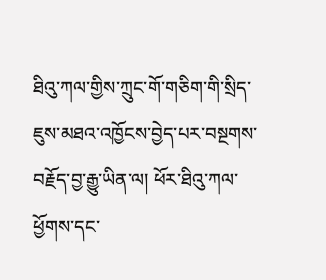ཐིའུ་ཀལ་གྱིས་ཀྲུང་གོ་གཅིག་གི་སྲིད་ཇུས་མཐའ་འཁྱོངས་བྱེད་པར་བསྔགས་བརྗོད་བྱ་རྒྱུ་ཡིན་ལ། ཕོར་ཐིའུ་ཀལ་ཕྱོགས་དང་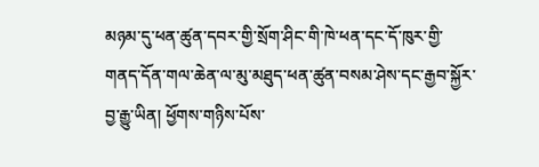མཉམ་དུ་ཕན་ཚུན་དབར་གྱི་སྲོག་ཤིང་གི་ཁེ་ཕན་དང་དོ་ཁུར་གྱི་གནད་དོན་གལ་ཆེན་ལ་མུ་མཐུད་ཕན་ཚུན་བསམ་ཤེས་དང་རྒྱབ་སྐྱོར་བྱ་རྒྱུ་ཡིན། ཕྱོགས་གཉིས་པོས་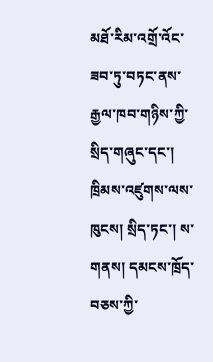མཐོ་རིམ་འགྲོ་འོང་ཟབ་ཏུ་བཏང་ནས་རྒྱལ་ཁབ་གཉིས་ཀྱི་སྲིད་གཞུང་དང་། ཁྲིམས་འཛུགས་ལས་ཁུངས། སྲིད་ཏང་། ས་གནས། དམངས་ཁྲོད་བཅས་ཀྱི་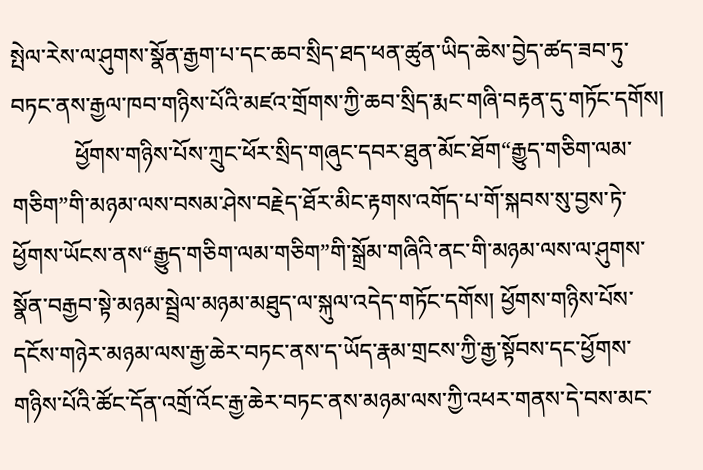སྤེལ་རེས་ལ་ཤུགས་སྣོན་རྒྱག་པ་དང་ཆབ་སྲིད་ཐད་ཕན་ཚུན་ཡིད་ཆེས་བྱེད་ཚད་ཟབ་ཏུ་བཏང་ནས་རྒྱལ་ཁབ་གཉིས་པོའི་མཛའ་གྲོགས་ཀྱི་ཆབ་སྲིད་རྨང་གཞི་བརྟན་དུ་གཏོང་དགོས།
           ཕྱོགས་གཉིས་པོས་ཀྲུང་ཕོར་སྲིད་གཞུང་དབར་ཐུན་མོང་ཐོག“རྒྱུད་གཅིག་ལམ་གཅིག”གི་མཉམ་ལས་བསམ་ཤེས་བརྗེད་ཐོར་མིང་རྟགས་འགོད་པ་གོ་སྐབས་སུ་བྱས་ཏེ་ཕྱོགས་ཡོངས་ནས“རྒྱུད་གཅིག་ལམ་གཅིག”གི་སྒྲོམ་གཞིའི་ནང་གི་མཉམ་ལས་ལ་ཤུགས་སྣོན་བརྒྱབ་སྟེ་མཉམ་སྦྲེལ་མཉམ་མཐུད་ལ་སྐུལ་འདེད་གཏོང་དགོས། ཕྱོགས་གཉིས་པོས་དངོས་གཉེར་མཉམ་ལས་རྒྱ་ཆེར་བཏང་ནས་ད་ཡོད་རྣམ་གྲངས་ཀྱི་རྒྱ་སྟོབས་དང་ཕྱོགས་གཉིས་པོའི་ཚོང་དོན་འགྲོ་འོང་རྒྱ་ཆེར་བཏང་ནས་མཉམ་ལས་ཀྱི་འཕར་གནས་དེ་བས་མང་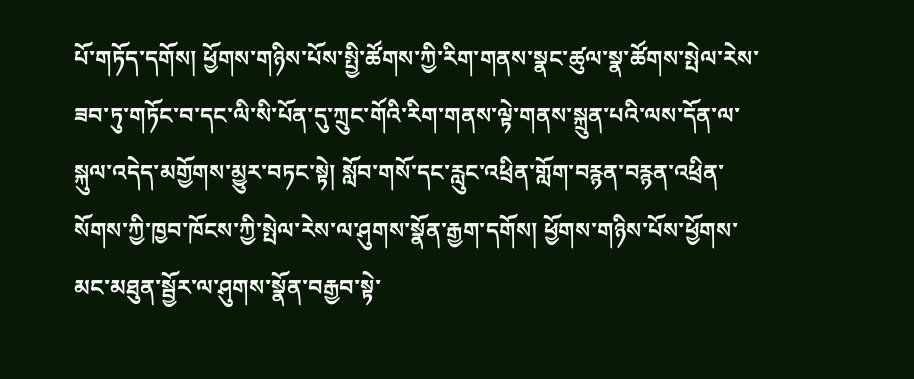པོ་གཏོད་དགོས། ཕྱོགས་གཉིས་པོས་སྤྱི་ཚོགས་ཀྱི་རིག་གནས་སྣང་ཚུལ་སྣ་ཚོགས་སྤེལ་རེས་ཟབ་ཏུ་གཏོང་བ་དང་ལི་སི་པོན་དུ་ཀྲུང་གོའི་རིག་གནས་ལྟེ་གནས་སྐྲུན་པའི་ལས་དོན་ལ་སྐུལ་འདེད་མགྱོགས་མྱུར་བཏང་སྟེ། སློབ་གསོ་དང་རླུང་འཕྲིན་གློག་བརྙན་བརྙན་འཕྲིན་སོགས་ཀྱི་ཁྱབ་ཁོངས་ཀྱི་སྤེལ་རེས་ལ་ཤུགས་སྣོན་རྒྱག་དགོས། ཕྱོགས་གཉིས་པོས་ཕྱོགས་མང་མཐུན་སྦྱོར་ལ་ཤུགས་སྣོན་བརྒྱབ་སྟེ་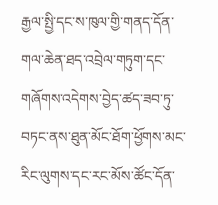རྒྱལ་སྤྱི་དང་ས་ཁུལ་གྱི་གནད་དོན་གལ་ཆེན་ཐད་འབྲེལ་གཏུག་དང་གཞོགས་འདེགས་བྱེད་ཚད་ཟབ་ཏུ་བཏང་ནས་ཐུན་མོང་ཐོག་ཕྱོགས་མང་རིང་ལུགས་དང་རང་མོས་ཚོང་དོན་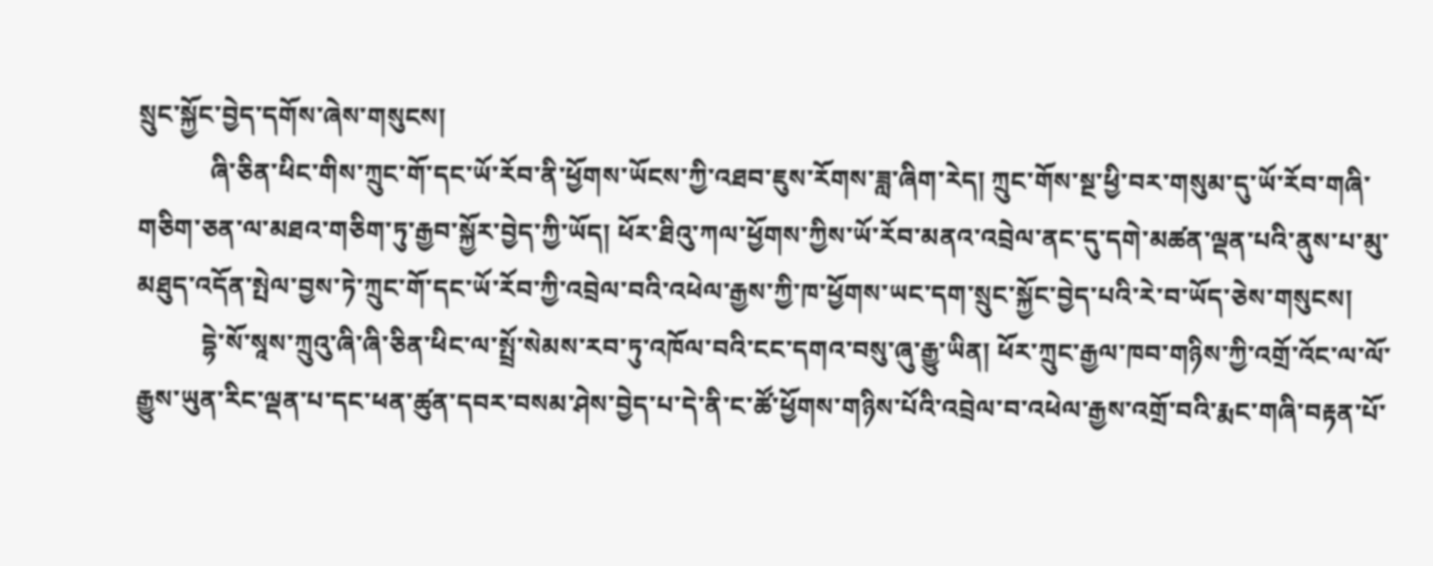སྲུང་སྐྱོང་བྱེད་དགོས་ཞེས་གསུངས།
           ཞི་ཅིན་ཕིང་གིས་ཀྲུང་གོ་དང་ཡོ་རོབ་ནི་ཕྱོགས་ཡོངས་ཀྱི་འཐབ་ཇུས་རོགས་ཟླ་ཞིག་རེད། ཀྲུང་གོས་སྔ་ཕྱི་བར་གསུམ་དུ་ཡོ་རོབ་གཞི་གཅིག་ཅན་ལ་མཐའ་གཅིག་ཏུ་རྒྱབ་སྐྱོར་བྱེད་ཀྱི་ཡོད། ཕོར་ཐིའུ་ཀལ་ཕྱོགས་ཀྱིས་ཡོ་རོབ་མནའ་འབྲེལ་ནང་དུ་དགེ་མཚན་ལྡན་པའི་ནུས་པ་མུ་མཐུད་འདོན་སྤེལ་བྱས་ཏེ་ཀྲུང་གོ་དང་ཡོ་རོབ་ཀྱི་འབྲེལ་བའི་འཕེལ་རྒྱས་ཀྱི་ཁ་ཕྱོགས་ཡང་དག་སྲུང་སྐྱོང་བྱེད་པའི་རེ་བ་ཡོད་ཅེས་གསུངས།
          དྷེ་སོ་སཱས་ཀྲུའུ་ཞི་ཞི་ཅིན་ཕིང་ལ་སྤྲོ་སེམས་རབ་ཏུ་འཁོལ་བའི་ངང་དགའ་བསུ་ཞུ་རྒྱུ་ཡིན། ཕོར་ཀྲུང་རྒྱལ་ཁབ་གཉིས་ཀྱི་འགྲོ་འོང་ལ་ལོ་རྒྱུས་ཡུན་རིང་ལྡན་པ་དང་ཕན་ཚུན་དབར་བསམ་ཤེས་བྱེད་པ་དེ་ནི་ང་ཚོ་ཕྱོགས་གཉིས་པོའི་འབྲེལ་བ་འཕེལ་རྒྱས་འགྲོ་བའི་རྨང་གཞི་བརྟན་པོ་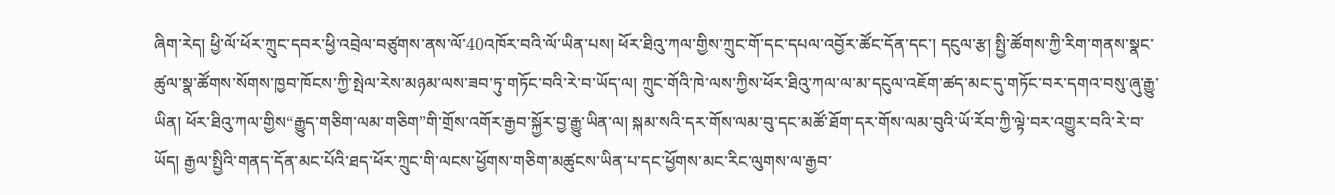ཞིག་རེད། ཕྱི་ལོ་ཕོར་ཀྲུང་དབར་ཕྱི་འབྲེལ་བཙུགས་ནས་ལོ་40འཁོར་བའི་ལོ་ཡིན་པས། ཕོར་ཐིའུ་ཀལ་གྱིས་ཀྲུང་གོ་དང་དཔལ་འབྱོར་ཚོང་དོན་དང་། དངུལ་རྩ། སྤྱི་ཚོགས་ཀྱི་རིག་གནས་སྣང་ཚུལ་སྣ་ཚོགས་སོགས་ཁྱབ་ཁོངས་ཀྱི་སྤེལ་རེས་མཉམ་ལས་ཟབ་ཏུ་གཏོང་བའི་རེ་བ་ཡོད་ལ། ཀྲུང་གོའི་ཁེ་ལས་ཀྱིས་ཕོར་ཐིའུ་ཀལ་ལ་མ་དངུལ་འཇོག་ཚད་མང་དུ་གཏོང་བར་དགའ་བསུ་ཞུ་རྒྱུ་ཡིན། ཕོར་ཐིའུ་ཀལ་གྱིས“རྒྱུད་གཅིག་ལམ་གཅིག”གི་གྲོས་འགོར་རྒྱབ་སྐྱོར་བྱ་རྒྱུ་ཡིན་ལ། སྐམ་སའི་དར་གོས་ལམ་བུ་དང་མཚོ་ཐོག་དར་གོས་ལམ་བུའི་ཡོ་རོབ་ཀྱི་ལྟེ་བར་འགྱུར་བའི་རེ་བ་ཡོད། རྒྱལ་སྤྱིའི་གནད་དོན་མང་པོའི་ཐད་ཕོར་ཀྲུང་གི་ལངས་ཕྱོགས་གཅིག་མཚུངས་ཡིན་པ་དང་ཕྱོགས་མང་རིང་ལུགས་ལ་རྒྱབ་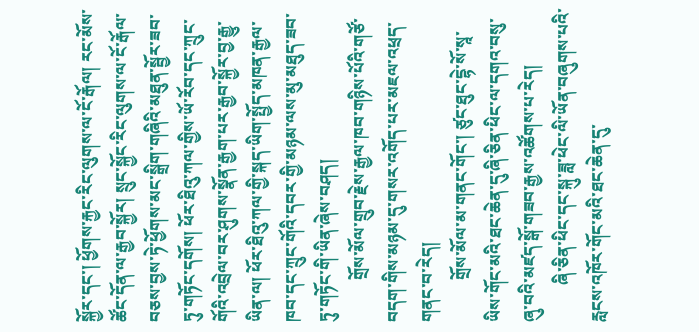སྐྱོར་དང་། ཕྱོགས་རྐྱང་རིང་ལུགས་ལ་ངོ་རྒོལ། རང་མོས་ཚོང་དོན་ལ་རྒྱབ་སྐྱོར། སྲུང་སྐྱོང་རིང་ལུགས་ལ་ངོ་རྒོལ་བཅས་བྱས་ཏེ་ཕྱོགས་མང་སྒྲིག་གཞིའི་མཐུན་སྦྱོར་ཟབ་ཏུ་གཏོང་དགོས། ཕོར་ཐིའུ་ཀལ་གྱིས་ཡོ་རོབ་དང་ཀྲུང་གོའི་འབྲེལ་བར་ཤུགས་སྣོན་རྒྱག་པར་རྒྱབ་སྐྱོར་བྱ་རྒྱུ་ཡིན་ལ། ཕོར་ཐིའུ་ཀལ་གྱི་སྐད་ཡིག་སྤྱོད་མཁན་རྒྱལ་ཁབ་དང་ཀྲུང་གོའི་དབར་གྱི་མཉམ་ལས་མུ་མཐུད་ཟབ་ཏུ་གཏོང་གི་ཡིན་ཞེས་བཤད།
          གྲོས་མོལ་གྲུབ་རྗེས་རྒྱལ་ཁབ་གཉིས་པོའི་གཙོ་བདག་གིས་མཉམ་དུ་གསར་འགོད་པར་མཇལ་འཕྲད་གནང་བ་རེད།
          གྲོས་མོལ་མ་གནང་གོང་། ཙུང་ཐུང་དྷེ་སོ་སཱ་ཡིས་གོང་མའི་ཐང་ཆེན་དུ་ཞི་ཅིན་ཕིང་ལ་དགའ་བསུ་ཞུ་བའི་མཛད་སྒོ་གཟབ་རྒྱས་འཚོགས་པ་རེད།
         ཞི་ཅིན་ཕིང་དང་སྐུ་ཟླ་ཕེང་ལི་ཡོན་བཞུགས་པའི་རླངས་འཁོར་གོང་མའི་ཐང་ཆེན་དུ་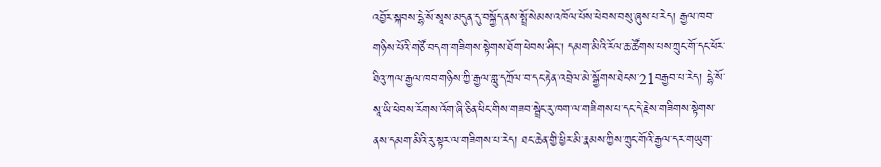འབྱོར་སྐབས་དྷེ་སོ་སཱས་མདུན་དུ་བསྐྱོད་ནས་སྤྲོ་སེམས་འཁོལ་པོས་ཕེབས་བསུ་ཞུས་པ་རེད། རྒྱལ་ཁབ་གཉིས་པོའི་གཙོ་བདག་གཟིགས་སྟེགས་ཐོག་ཕེབས་ཤིང་། དམག་མིའི་རོལ་ཆ་ཚོགས་པས་ཀྲུང་གོ་དང་ཕོར་ཐིའུ་ཀལ་རྒྱལ་ཁབ་གཉིས་ཀྱི་རྒྱལ་གླུ་དཀྲོལ་བ་དང་རྟེན་འབྲེལ་མེ་སྒྱོགས་ཐེངས་21བརྒྱབ་པ་རེད། དྷེ་སོ་སཱ་ཡི་ཕེབས་རོགས་འོག་ཞི་ཅིན་ཕིང་གིས་གཟབ་སྦྲེང་རུ་ཁག་ལ་གཟིགས་པ་དང་དེ་རྗེས་གཟིགས་སྟེགས་ནས་དམག་མིའི་རུ་སྟར་ལ་གཟིགས་པ་རེད། ཐང་ཆེན་གྱི་ཕྱིར་མི་རྣམས་ཀྱིས་ཀྲུང་གོའི་རྒྱལ་དར་གཡུག་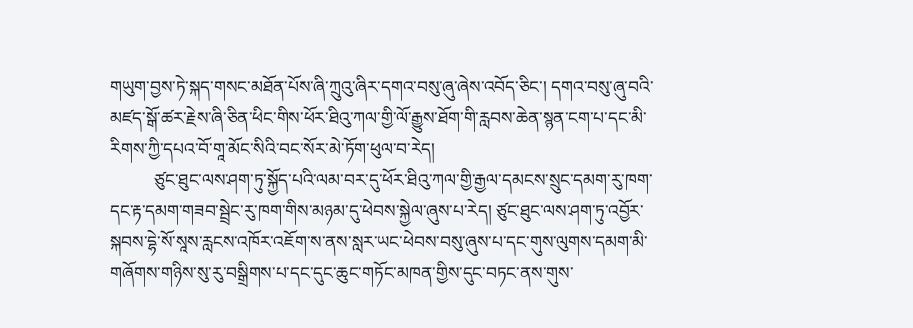གཡུག་བྱས་ཏེ་སྐད་གསང་མཐོན་པོས་ཞི་ཀྲུའུ་ཞིར་དགའ་བསུ་ཞུ་ཞེས་འབོད་ཅིང་། དགའ་བསུ་ཞུ་བའི་མཛད་སྒོ་ཚར་རྗེས་ཞི་ཅིན་ཕིང་གིས་ཕོར་ཐིའུ་ཀལ་གྱི་ལོ་རྒྱུས་ཐོག་གི་རླབས་ཆེན་སྙན་ངག་པ་དང་མི་རིགས་ཀྱི་དཔའ་བོ་གཱ་མོང་སིའི་བང་སོར་མེ་ཏོག་ཕུལ་བ་རེད།
          ཙུང་ཐུང་ལས་ཤག་ཏུ་སྐྱོད་པའི་ལམ་བར་དུ་ཕོར་ཐིའུ་ཀལ་གྱི་རྒྱལ་དམངས་སྲུང་དམག་རུ་ཁག་དང་རྟ་དམག་གཟབ་སྦྲེང་རུ་ཁག་གིས་མཉམ་དུ་ཕེབས་སྐྱེལ་ཞུས་པ་རེད། ཙུང་ཐུང་ལས་ཤག་ཏུ་འབྱོར་སྐབས་དྷེ་སོ་སཱས་རླངས་འཁོར་འཇོག་ས་ནས་སླར་ཡང་ཕེབས་བསུ་ཞུས་པ་དང་གུས་ལུགས་དམག་མི་གཞོགས་གཉིས་སུ་རུ་བསྒྲིགས་པ་དང་དུང་ཆུང་གཏོང་མཁན་གྱིས་དུང་བཏང་ནས་གུས་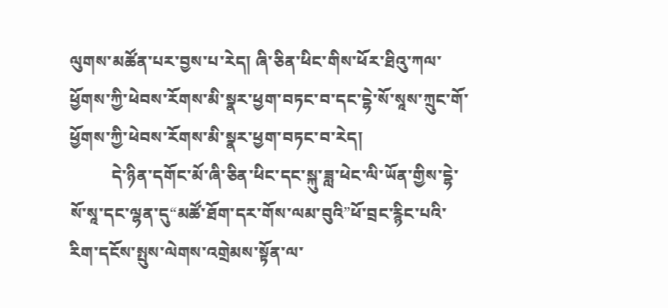ལུགས་མཚོན་པར་བྱས་པ་རེད། ཞི་ཅིན་ཕིང་གིས་ཕོར་ཐིའུ་ཀལ་ཕྱོགས་ཀྱི་ཕེབས་རོགས་མི་སྣར་ཕྱག་བཏང་བ་དང་དྷེ་སོ་སཱས་ཀྲུང་གོ་ཕྱོགས་ཀྱི་ཕེབས་རོགས་མི་སྣར་ཕྱག་བཏང་བ་རེད།
          དེ་ཉིན་དགོང་མོ་ཞི་ཅིན་ཕིང་དང་སྐུ་ཟླ་ཕེང་ལི་ཡོན་གྱིས་དྷེ་སོ་སཱ་དང་ལྷན་དུ“མཚོ་ཐོག་དར་གོས་ལམ་བུའི”ཕོ་བྲང་རྙིང་པའི་རིག་དངོས་སྤུས་ལེགས་འགྲེམས་སྟོན་ལ་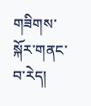གཟིགས་སྐོར་གནང་བ་རེད།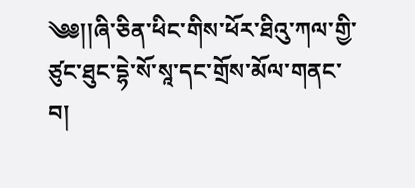༄༅།།ཞི་ཅིན་ཕིང་གིས་ཕོར་ཐིའུ་ཀལ་གྱི་ཙུང་ཐུང་དྷེ་སོ་སཱ་དང་གྲོས་མོལ་གནང་བ།